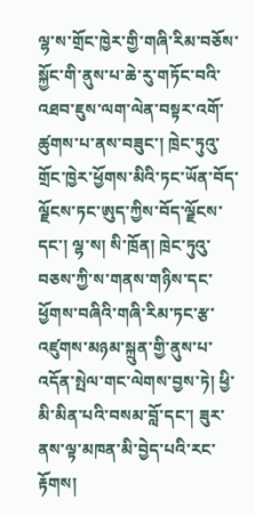ལྷ་ས་གྲོང་ཁྱེར་གྱི་གཞི་རིམ་བཅོས་སྐྱོང་གི་ནུས་པ་ཆེ་རུ་གཏོང་བའི་འཐབ་ཇུས་ལག་ལེན་བསྟར་འགོ་ཚུགས་པ་ནས་བཟུང་། ཁྲེང་ཏུའུ་གྲོང་ཁྱེར་ཕྱོགས་མིའི་ཏང་ཡོན་བོད་ལྗོངས་ཏང་ཨུད་ཀྱིས་བོད་ལྗོངས་དང་། ལྷ་ས། སི་ཁྲོན། ཁྲེང་ཏུའུ་བཅས་ཀྱི་ས་གནས་གཉིས་དང་ཕྱོགས་བཞིའི་གཞི་རིམ་ཏང་རྩ་འཛུགས་མཉམ་སྐྲུན་གྱི་ནུས་པ་འདོན་སྤེལ་གང་ལེགས་བྱས་ཏེ། ཕྱི་མི་མིན་པའི་བསམ་བློ་དང་། ཟུར་ནས་ལྟ་མཁན་མི་བྱེད་པའི་རང་རྟོགས།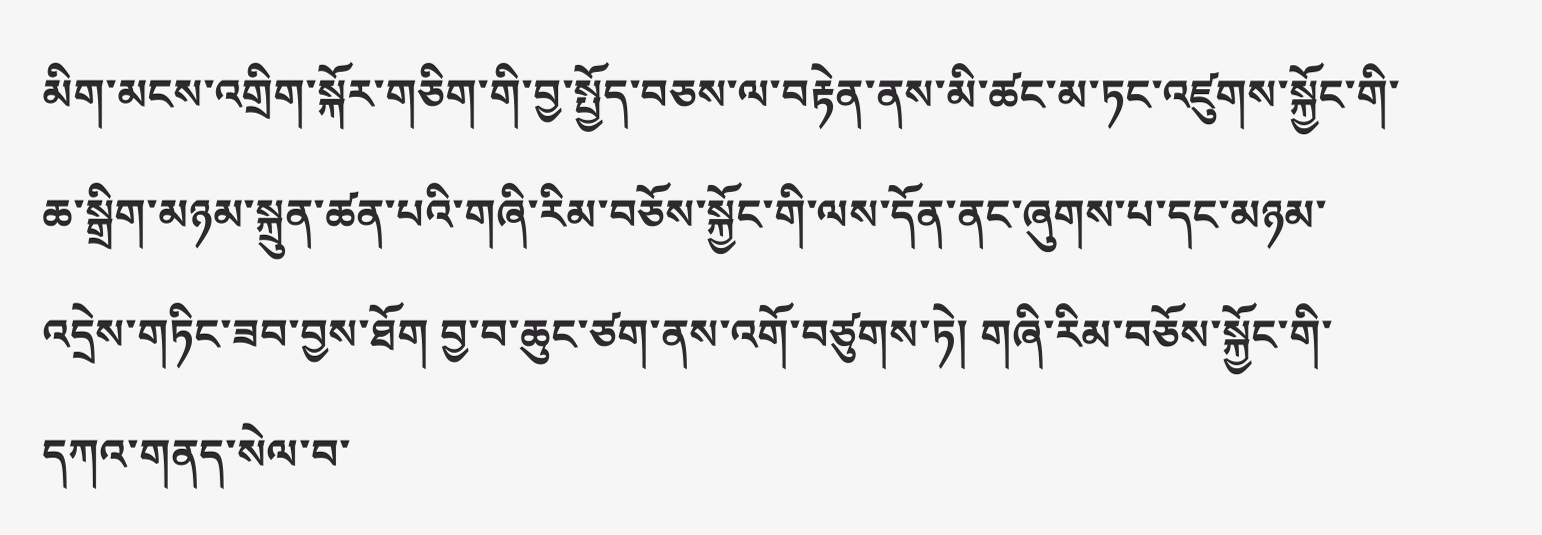མིག་མངས་འགྲིག་སྐོར་གཅིག་གི་བྱ་སྤྱོད་བཅས་ལ་བརྟེན་ནས་མི་ཚང་མ་ཏང་འཛུགས་སྐྱོང་གི་ཆ་སྒྲིག་མཉམ་སྐྲུན་ཚན་པའི་གཞི་རིམ་བཅོས་སྐྱོང་གི་ལས་དོན་ནང་ཞུགས་པ་དང་མཉམ་འདྲེས་གཏིང་ཟབ་བྱས་ཐོག བྱ་བ་ཆུང་ཙག་ནས་འགོ་བཙུགས་ཏེ། གཞི་རིམ་བཅོས་སྐྱོང་གི་དཀའ་གནད་སེལ་བ་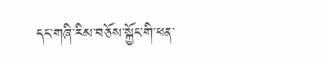དང་གཞི་རིམ་བཅོས་སྐྱོང་གི་ཕན་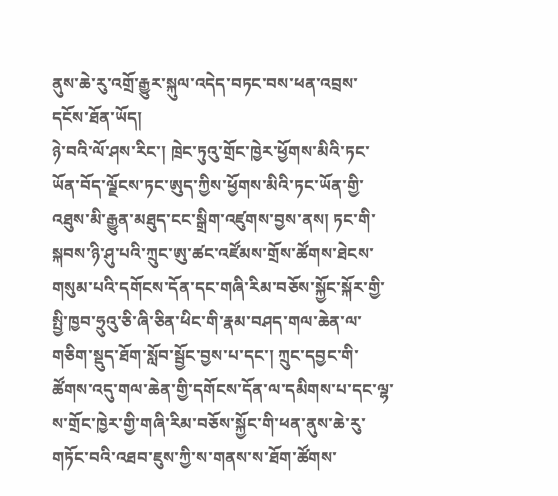ནུས་ཆེ་རུ་འགྲོ་རྒྱུར་སྐུལ་འདེད་བཏང་བས་ཕན་འབྲས་དངོས་ཐོན་ཡོད།
ཉེ་བའི་ལོ་ཤས་རིང་། ཁྲེང་ཏུའུ་གྲོང་ཁྱེར་ཕྱོགས་མིའི་ཏང་ཡོན་བོད་ལྗོངས་ཏང་ཨུད་ཀྱིས་ཕྱོགས་མིའི་ཏང་ཡོན་གྱི་འཐུས་མི་རྒྱུན་མཐུད་ངང་སྒྲིག་འཛུགས་བྱས་ནས། ཏང་གི་སྐབས་ཉི་ཤུ་པའི་ཀྲུང་ཨུ་ཚང་འཛོམས་གྲོས་ཚོགས་ཐེངས་གསུམ་པའི་དགོངས་དོན་དང་གཞི་རིམ་བཅོས་སྐྱོང་སྐོར་གྱི་སྤྱི་ཁྱབ་ཧྲུའུ་ཅི་ཞི་ཅིན་ཕིང་གི་རྣམ་བཤད་གལ་ཆེན་ལ་གཅིག་སྡུད་ཐོག་སློབ་སྦྱོང་བྱས་པ་དང་། ཀྲུང་དབྱང་གི་ཚོགས་འདུ་གལ་ཆེན་གྱི་དགོངས་དོན་ལ་དམིགས་པ་དང་ལྷ་ས་གྲོང་ཁྱེར་གྱི་གཞི་རིམ་བཅོས་སྐྱོང་གི་ཕན་ནུས་ཆེ་རུ་གཏོང་བའི་འཐབ་ཇུས་ཀྱི་ས་གནས་ས་ཐོག་ཚོགས་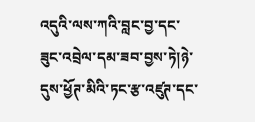འདུའི་ལས་ཀའི་བླང་བྱ་དང་ཟུང་འབྲེལ་དམ་ཟབ་བྱས་ཏེ།ཉེ་དུས་ཕྱོཊ་མིའི་ཏང་རྩ་འཛུཊ་དང་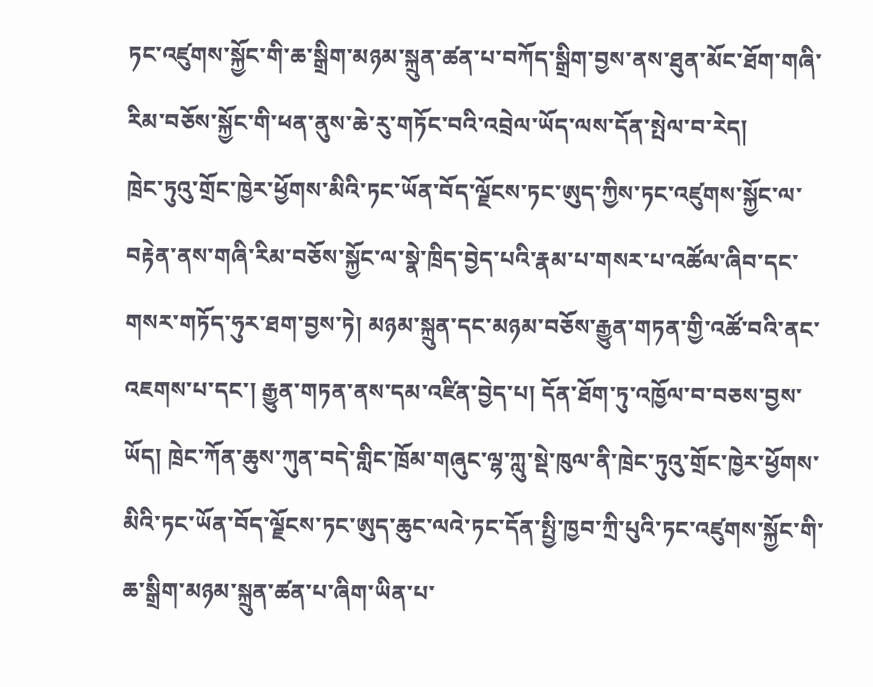ཏང་འཛུགས་སྐྱོང་གི་ཆ་སྒྲིག་མཉམ་སྐྲུན་ཚན་པ་བཀོད་སྒྲིག་བྱས་ནས་ཐུན་མོང་ཐོག་གཞི་རིམ་བཅོས་སྐྱོང་གི་ཕན་ནུས་ཆེ་རུ་གཏོང་བའི་འབྲེལ་ཡོད་ལས་དོན་སྤེལ་བ་རེད།
ཁྲེང་ཏུའུ་གྲོང་ཁྱེར་ཕྱོགས་མིའི་ཏང་ཡོན་བོད་ལྗོངས་ཏང་ཨུད་ཀྱིས་ཏང་འཛུགས་སྐྱོང་ལ་བརྟེན་ནས་གཞི་རིམ་བཅོས་སྐྱོང་ལ་སྣེ་ཁྲིད་བྱེད་པའི་རྣམ་པ་གསར་པ་འཚོལ་ཞིབ་དང་གསར་གཏོད་ཧུར་ཐག་བྱས་ཏེ། མཉམ་སྐྲུན་དང་མཉམ་བཅོས་རྒྱུན་གཏན་གྱི་འཚོ་བའི་ནང་འཇགས་པ་དང་། རྒྱུན་གཏན་ནས་དམ་འཛིན་བྱེད་པ། དོན་ཐོག་ཏུ་འཁྱོལ་བ་བཅས་བྱས་ཡོད། ཁྲེང་ཀོན་ཆུས་ཀུན་བདེ་གླིང་ཁྲོམ་གཞུང་ལྷ་ཀླུ་སྡེ་ཁུལ་ནི་ཁྲེང་ཏུའུ་གྲོང་ཁྱེར་ཕྱོགས་མིའི་ཏང་ཡོན་བོད་ལྗོངས་ཏང་ཨུད་ཆུང་ལའེ་ཏང་དོན་སྤྱི་ཁྱབ་ཀྲི་པུའི་ཏང་འཛུགས་སྐྱོང་གི་ཆ་སྒྲིག་མཉམ་སྐྲུན་ཚན་པ་ཞིག་ཡིན་པ་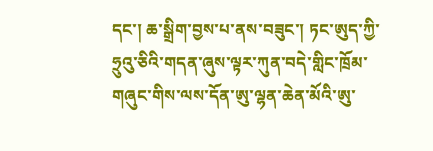དང་། ཆ་སྒྲིག་བྱས་པ་ནས་བཟུང་། ཏང་ཨུད་ཀྱི་ཧྲུའུ་ཅིའི་གདན་ཞུས་ལྟར་ཀུན་བདེ་གླིང་ཁྲོམ་གཞུང་གིས་ལས་དོན་ཨུ་ལྷན་ཆེན་མོའི་ཨུ་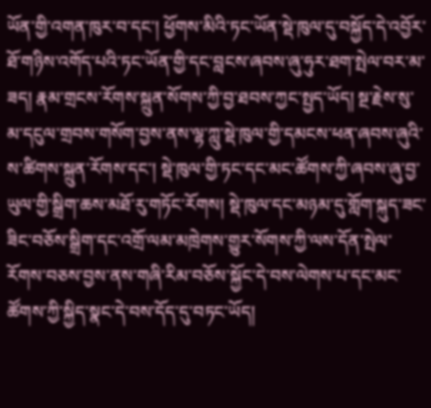ཡོན་གྱི་འགན་ཁུར་བ་དང་། ཕྱོགས་མིའི་ཏང་ཡོན་སྡེ་ཁུལ་དུ་བསྐྱོད་དེ་འབྱོར་ཐོ་གཉིས་འགོད་པའི་ཏང་ཡོན་གྱི་དང་བླངས་ཞབས་ཞུ་ཧུར་ཐག་སྤེལ་བར་མ་ཟད། རྣམ་གྲངས་རོགས་སྐྲུན་སོགས་ཀྱི་བྱ་ཐབས་ཀྱང་སྤྱད་ཡོད། སྔ་རྗེས་སུ་མ་དངུལ་གྲབས་གསོག་བྱས་ནས་ལྷ་ཀླུ་སྡེ་ཁུལ་གྱི་དམངས་ཕན་ཞབས་ཞུའི་ས་ཚིགས་སྐྲུན་རོགས་དང་། སྡེ་ཁུལ་གྱི་ཏང་དང་མང་ཚོགས་ཀྱི་ཞབས་ཞུ་བྱ་ཡུལ་གྱི་སྒྲིག་ཆས་མཐོ་རུ་གཏོང་རོགས། སྡེ་ཁུལ་དང་མཉམ་དུ་གློག་སྐུད་ཟང་ཟིང་བཅོས་སྒྲིག་དང་འགྲོ་ལམ་མཁྲེགས་གྱུར་སོགས་ཀྱི་ལས་དོན་སྤེལ་རོགས་བཅས་བྱས་ནས་གཞི་རིམ་བཅོས་སྐྱོང་དེ་བས་ལེགས་པ་དང་མང་ཚོགས་ཀྱི་སྐྱིད་སྣང་དེ་བས་དོད་དུ་བཏང་ཡོད།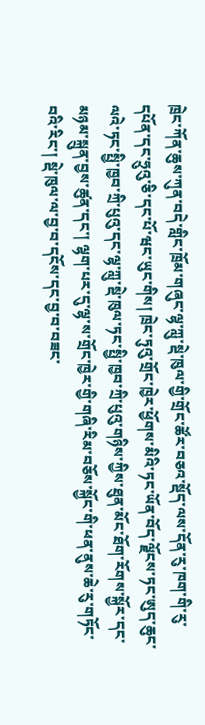ཁྲེང་ཀོན་ཆུས་ཀུན་བདེ་གླིང་ཁྲོམ་གཞུང་ལྷ་ཀླུ་སྡེ་ཁུལ་གྱི་གྲོང་ཚོར་བཅའ་སྡོད་ལས་དོན་རུ་ཁག་གི་རུ་དཔོན་དང་ཧྲུའུ་ཅི་དང་པོ་ཝང་ཡུང་གིས། ཁྲེང་ཏུའུ་གྲོང་ཁྱེར་ཕྱོགས་མིའི་ཏང་ཡོན་བོད་ལྗོངས་ཏང་ཨུད་ཆུང་ལའེ་ཏང་སྤྱི་ཁྱབ་ཀྲི་པུའུ་དང་ལྷ་ཀླུ་སྡེ་ཁུལ་ཏང་སྤྱི་ཁྱབ་ཀྲི་པུའུ་གཉིས་ཀྱིས་ཐུན་མོང་ཐོག་རོགས་སྐྱོར་དང་མཉམ་སྐྲུན་བྱས་ཚུན་དང་། ལྷག་པར་དུ་ལྷ་ས་གྲོང་ཁྱེར་གྱི་གཞི་རིམ་བཅོས་སྐྱོང་གི་ཕན་ནུས་ཆེ་རུ་གཏོང་བའི་རིང་། སྡེ་ཁུལ་ལ་བྱ་བ་དངོས་དང་བྱ་བ་བཟང་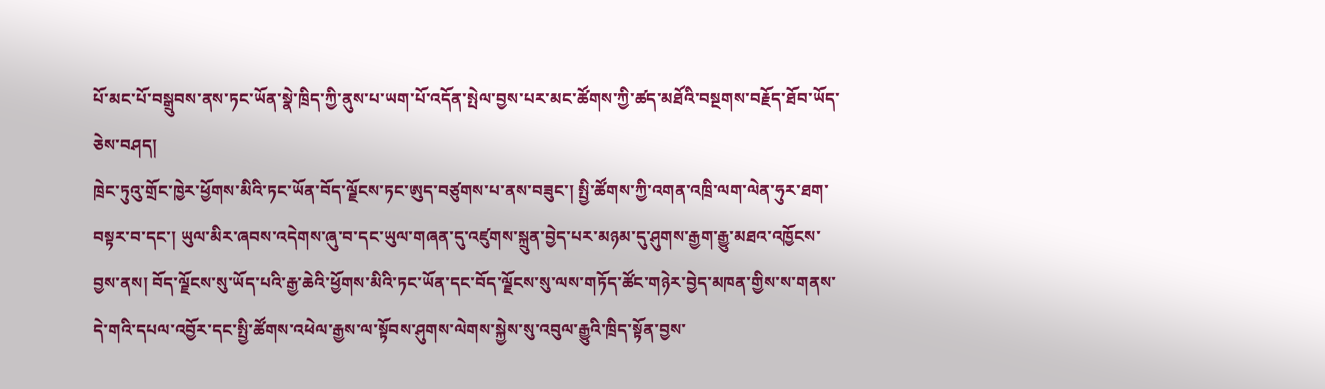པོ་མང་པོ་བསྒྲུབས་ནས་ཏང་ཡོན་སྣེ་ཁྲིད་ཀྱི་ནུས་པ་ཡག་པོ་འདོན་སྤེལ་བྱས་པར་མང་ཚོགས་ཀྱི་ཚད་མཐོའི་བསྔགས་བརྗོད་ཐོབ་ཡོད་ཅེས་བཤད།
ཁྲེང་ཏུའུ་གྲོང་ཁྱེར་ཕྱོགས་མིའི་ཏང་ཡོན་བོད་ལྗོངས་ཏང་ཨུད་བཙུགས་པ་ནས་བཟུང་། སྤྱི་ཚོགས་ཀྱི་འགན་འཁྲི་ལག་ལེན་ཧུར་ཐག་བསྟར་བ་དང་། ཡུལ་མིར་ཞབས་འདེགས་ཞུ་བ་དང་ཡུལ་གཞན་དུ་འཛུགས་སྐྲུན་བྱེད་པར་མཉམ་དུ་ཤུགས་རྒྱག་རྒྱུ་མཐའ་འཁྱོངས་བྱས་ནས། བོད་ལྗོངས་སུ་ཡོད་པའི་རྒྱ་ཆེའི་ཕྱོགས་མིའི་ཏང་ཡོན་དང་བོད་ལྗོངས་སུ་ལས་གཏོད་ཚོང་གཉེར་བྱེད་མཁན་གྱིས་ས་གནས་དེ་གའི་དཔལ་འབྱོར་དང་སྤྱི་ཚོགས་འཕེལ་རྒྱས་ལ་སྟོབས་ཤུགས་ལེགས་སྐྱེས་སུ་འབུལ་རྒྱུའི་ཁྲིད་སྟོན་བྱས་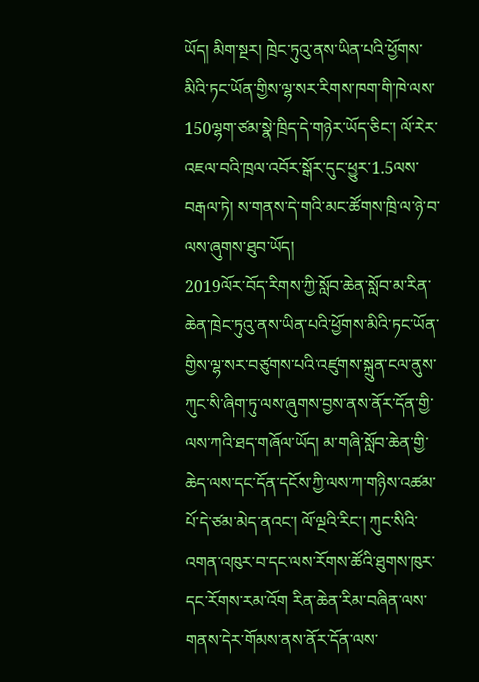ཡོད། མིག་སྔར། ཁྲེང་ཏུའུ་ནས་ཡིན་པའི་ཕྱོགས་མིའི་ཏང་ཡོན་གྱིས་ལྷ་སར་རིགས་ཁག་གི་ཁེ་ལས་150ལྷག་ཙམ་སྣེ་ཁྲིད་དེ་གཉེར་ཡོད་ཅིང་། ལོ་རེར་འཇལ་བའི་ཁྲལ་འབོར་སྒོར་དུང་ཕྱུར་1.5ལས་བརྒལ་ཏེ། ས་གནས་དེ་གའི་མང་ཚོགས་ཁྲི་ལ་ཉེ་བ་ལས་ཞུགས་ཐུབ་ཡོད།
2019ལོར་བོད་རིགས་ཀྱི་སློབ་ཆེན་སློབ་མ་རིན་ཆེན་ཁྲེང་ཏུའུ་ནས་ཡིན་པའི་ཕྱོགས་མིའི་ཏང་ཡོན་གྱིས་ལྷ་སར་བཙུགས་པའི་འཛུགས་སྐྲུན་ངལ་ནུས་ཀུང་སི་ཞིག་ཏུ་ལས་ཞུགས་བྱས་ནས་ནོར་དོན་གྱི་ལས་ཀའི་ཐད་གཞོལ་ཡོད། མ་གཞི་སློབ་ཆེན་གྱི་ཆེད་ལས་དང་དོན་དངོས་ཀྱི་ལས་ཀ་གཉིས་འཚམ་པོ་དེ་ཙམ་མེད་ནའང་། ལོ་ལྔའི་རིང་། ཀུང་སིའི་འགན་འཁུར་བ་དང་ལས་རོགས་ཚོའི་ཐུགས་ཁུར་དང་རོགས་རམ་འོག རིན་ཆེན་རིམ་བཞིན་ལས་གནས་དེར་གོམས་ནས་ནོར་དོན་ལས་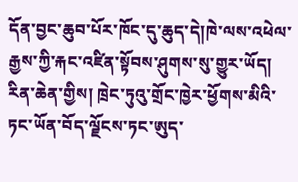དོན་བྱང་ཆུབ་པོར་ཁོང་དུ་ཆུད་དེ།ཁེ་ལས་འཕེལ་རྒྱས་ཀྱི་རྐང་འཛིན་སྟོབས་ཤུགས་སུ་གྱུར་ཡོད། རིན་ཆེན་གྱིས། ཁྲེང་ཏུའུ་གྲོང་ཁྱེར་ཕྱོགས་མིའི་ཏང་ཡོན་བོད་ལྗོངས་ཏང་ཨུད་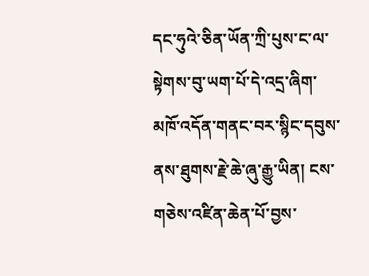དང་ཧུའེ་ཅིན་ཡོན་ཀྲི་པུས་ང་ལ་སྟེགས་བུ་ཡག་པོ་དེ་འདྲ་ཞིག་མཁོ་འདོན་གནང་བར་སྙིང་དབུས་ནས་ཐུགས་རྗེ་ཆེ་ཞུ་རྒྱུ་ཡིན། ངས་གཅེས་འཛིན་ཆེན་པོ་བྱས་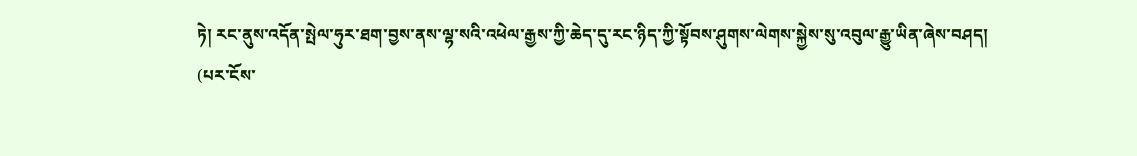ཏེ། རང་ནུས་འདོན་སྤེལ་ཧུར་ཐག་བྱས་ནས་ལྷ་སའི་འཕེལ་རྒྱས་ཀྱི་ཆེད་དུ་རང་ཉིད་ཀྱི་སྟོབས་ཤུགས་ལེགས་སྐྱེས་སུ་འབུལ་རྒྱུ་ཡིན་ཞེས་བཤད།
(པར་ངོས་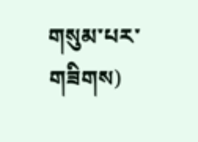གསུམ་པར་གཟིགས)